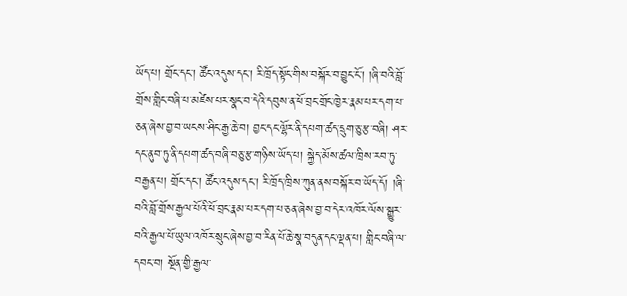ཡོད་པ། གྲོང་དང་། ཚོང་འདུས་དང་། རི་ཁྲོད་སྟོང་གིས་བསྐོར་བ་བྱུང་ངོ་། །ཞི་བའི་བློ་གྲོས་གླིང་བཞི་པ་མཛེས་པར་སྣང་བ་དེའི་དབུས་ན་ཕོ་བྲང་གྲོང་ཁྱེར་རྣམ་པར་དག་པ་ཅན་ཞེས་བྱ་བ་ཡངས་ཤིང་རྒྱ་ཆེ་བ། བྱང་དང་ལྷོར་ནི་དཔག་ཚད་དྲུག་ཅུ་རྩ་བཞི། ཤར་དང་ནུབ་ཏུ་ནི་དཔག་ཚད་བཞི་བཅུ་རྩ་གཉིས་ཡོད་པ། སྐྱེད་མོས་ཚལ་ཁྲིས་རབ་ཏུ་བརྒྱན་པ། གྲོང་དང་། ཚོང་འདུས་དང་། རི་ཁྲོད་ཁྲིས་ཀུན་ནས་བསྐོར་བ་ཡོད་དོ། །ཞི་བའི་བློ་གྲོས་རྒྱལ་པོའི་ཕོ་བྲང་རྣམ་པར་དག་པ་ཅན་ཞེས་བྱ་བ་དེར་འཁོར་ལོས་སྒྱུར་བའི་རྒྱལ་པོ་ཡུལ་འཁོར་སྲུང་ཞེས་བྱ་བ་རིན་པོ་ཆེ་སྣ་བདུན་དང་ལྡན་པ། གླིང་བཞི་ལ་དབང་བ། སྔོན་གྱི་རྒྱལ་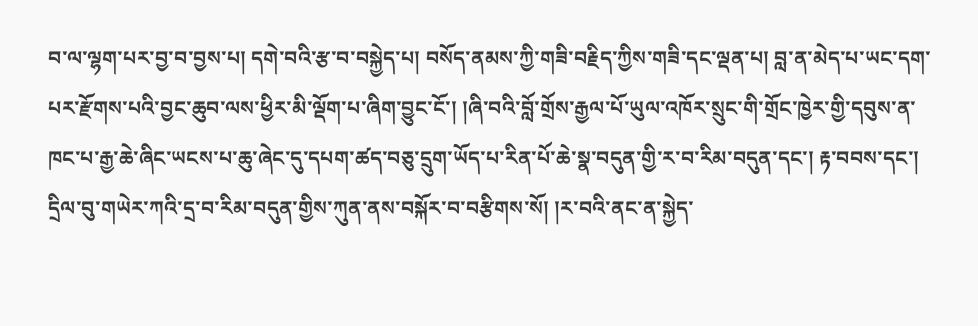བ་ལ་ལྷག་པར་བྱ་བ་བྱས་པ། དགེ་བའི་རྩ་བ་བསྐྱེད་པ། བསོད་ནམས་ཀྱི་གཟི་བརྗིད་ཀྱིས་གཟི་དང་ལྡན་པ། བླ་ན་མེད་པ་ཡང་དག་པར་རྫོགས་པའི་བྱང་ཆུབ་ལས་ཕྱིར་མི་ལྡོག་པ་ཞིག་བྱུང་ངོ་། །ཞི་བའི་བློ་གྲོས་རྒྱལ་པོ་ཡུལ་འཁོར་སྲུང་གི་གྲོང་ཁྱེར་གྱི་དབུས་ན་ཁང་པ་རྒྱ་ཆེ་ཞིང་ཡངས་པ་ཆུ་ཞེང་དུ་དཔག་ཚད་བཅུ་དྲུག་ཡོད་པ་རིན་པོ་ཆེ་སྣ་བདུན་གྱི་ར་བ་རིམ་བདུན་དང་། རྟ་བབས་དང་། དྲིལ་བུ་གཡེར་ཀའི་དྲ་བ་རིམ་བདུན་གྱིས་ཀུན་ནས་བསྐོར་བ་བརྩིགས་སོ། །ར་བའི་ནང་ན་སྐྱེད་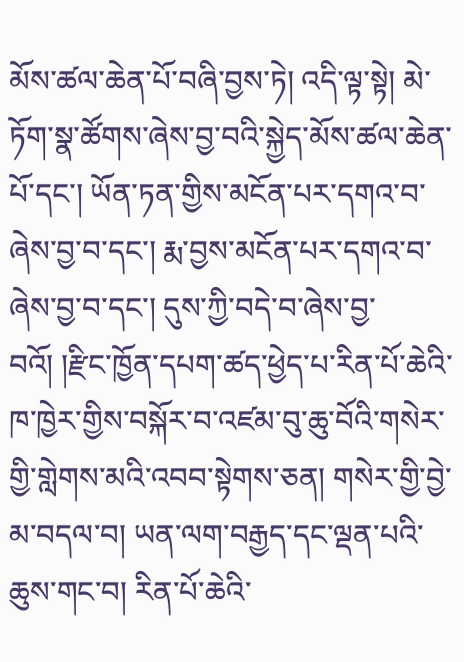མོས་ཚལ་ཆེན་པོ་བཞི་བྱས་ཏེ། འདི་ལྟ་སྟེ། མེ་ཏོག་སྣ་ཚོགས་ཞེས་བྱ་བའི་སྐྱེད་མོས་ཚལ་ཆེན་པོ་དང་། ཡོན་ཏན་གྱིས་མངོན་པར་དགའ་བ་ཞེས་བྱ་བ་དང་། རྨ་བྱས་མངོན་པར་དགའ་བ་ཞེས་བྱ་བ་དང་། དུས་ཀྱི་བདེ་བ་ཞེས་བྱ་བའོ། །རྫིང་ཁྱོན་དཔག་ཚད་ཕྱེད་པ་རིན་པོ་ཆེའི་ཁ་ཁྱེར་གྱིས་བསྐོར་བ་འཛམ་བུ་ཆུ་བོའི་གསེར་གྱི་གླེགས་མའི་འབབ་སྟེགས་ཅན། གསེར་གྱི་བྱེ་མ་བདལ་བ། ཡན་ལག་བརྒྱད་དང་ལྡན་པའི་ཆུས་གང་བ། རིན་པོ་ཆེའི་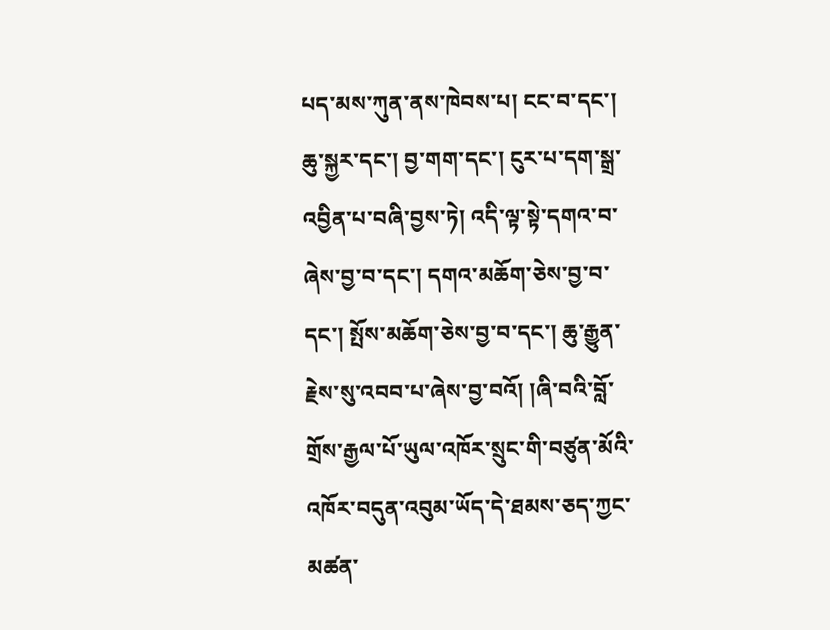པད་མས་ཀུན་ནས་ཁེབས་པ། ངང་བ་དང་། ཆུ་སྐྱར་དང་། བྱ་གག་དང་། ངུར་པ་དག་སྒྲ་འབྱིན་པ་བཞི་བྱས་ཏེ། འདི་ལྟ་སྟེ་དགའ་བ་ཞེས་བྱ་བ་དང་། དགའ་མཆོག་ཅེས་བྱ་བ་དང་། སྤོས་མཆོག་ཅེས་བྱ་བ་དང་། ཆུ་རྒྱུན་རྗེས་སུ་འབབ་པ་ཞེས་བྱ་བའོ། །ཞི་བའི་བློ་གྲོས་རྒྱལ་པོ་ཡུལ་འཁོར་སྲུང་གི་བཙུན་མོའི་འཁོར་བདུན་འབུམ་ཡོད་དེ་ཐམས་ཅད་ཀྱང་མཚན་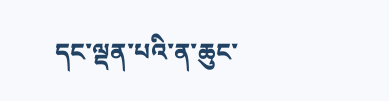དང་ལྡན་པའི་ན་ཆུང་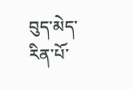བུད་མེད་རིན་པོ་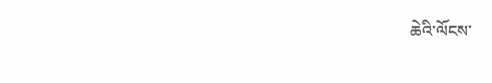ཆེའི་ལོངས་